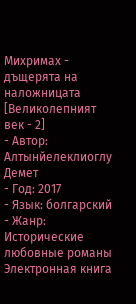Михримах - дъщерята на наложницата [Великолепният век - 2]
- Автор: Алтынйелеклиоглу Демет
- Год: 2017
- Язык: болгарский
- Жанр: Исторические любовные романы
Электронная книга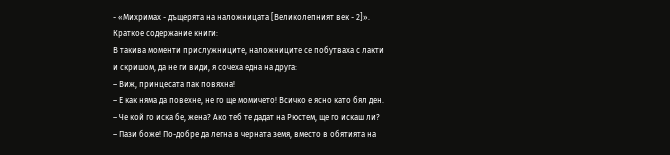- «Михримах - дъщерята на наложницата [Великолепният век - 2]». Краткое содержание книги:
В такива моменти прислужниците, наложниците се побутваха с лакти и скришом, да не ги види, я сочеха една на друга:
– Виж, принцесата пак повяхна!
– Е как няма да повехне, не го ще момичето! Всичко е ясно като бял ден.
– Че кой го иска бе, жена? Ако теб те дадат на Рюстем, ще го искаш ли?
– Пази боже! По-добре да легна в черната земя, вместо в обятията на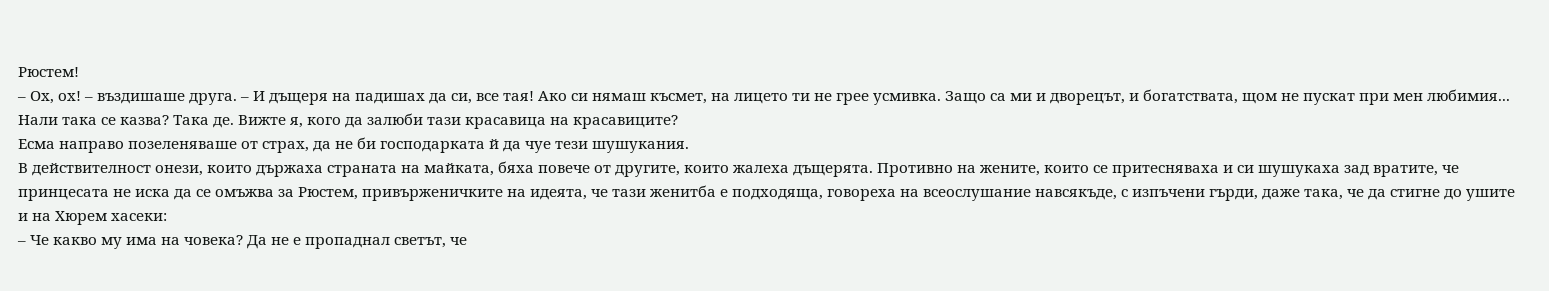Рюстем!
– Ох, ох! – въздишаше друга. – И дъщеря на падишах да си, все тая! Ако си нямаш късмет, на лицето ти не грее усмивка. Защо са ми и дворецът, и богатствата, щом не пускат при мен любимия... Нали така се казва? Така де. Вижте я, кого да залюби тази красавица на красавиците?
Есма направо позеленяваше от страх, да не би господарката й да чуе тези шушукания.
В действителност онези, които държаха страната на майката, бяха повече от другите, които жалеха дъщерята. Противно на жените, които се притесняваха и си шушукаха зад вратите, че принцесата не иска да се омъжва за Рюстем, привърженичките на идеята, че тази женитба е подходяща, говореха на всеослушание навсякъде, с изпъчени гърди, даже така, че да стигне до ушите и на Хюрем хасеки:
– Че какво му има на човека? Да не е пропаднал светът, че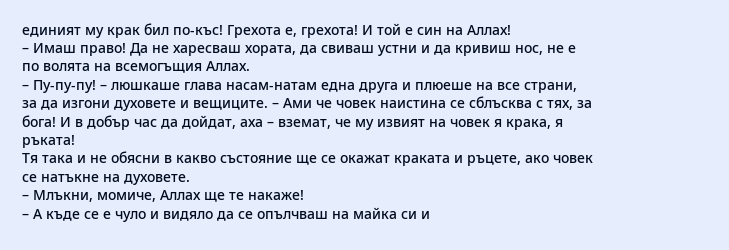единият му крак бил по-къс! Грехота е, грехота! И той е син на Аллах!
– Имаш право! Да не харесваш хората, да свиваш устни и да кривиш нос, не е по волята на всемогъщия Аллах.
– Пу-пу-пу! – люшкаше глава насам-натам една друга и плюеше на все страни, за да изгони духовете и вещиците. – Ами че човек наистина се сблъсква с тях, за бога! И в добър час да дойдат, аха – вземат, че му извият на човек я крака, я ръката!
Тя така и не обясни в какво състояние ще се окажат краката и ръцете, ако човек се натъкне на духовете.
– Млъкни, момиче, Аллах ще те накаже!
– А къде се е чуло и видяло да се опълчваш на майка си и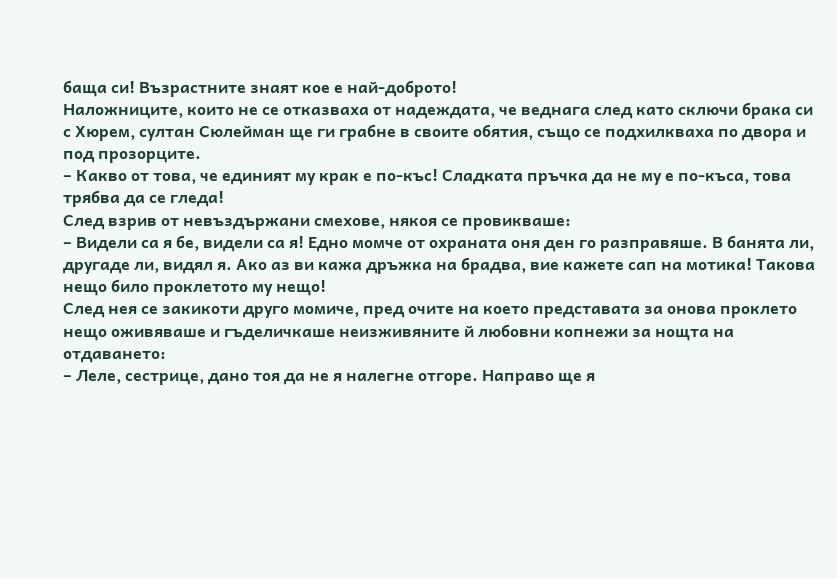баща си! Възрастните знаят кое е най-доброто!
Наложниците, които не се отказваха от надеждата, че веднага след като сключи брака си с Хюрем, султан Сюлейман ще ги грабне в своите обятия, също се подхилкваха по двора и под прозорците.
– Какво от това, че единият му крак е по-къс! Сладката пръчка да не му е по-къса, това трябва да се гледа!
След взрив от невъздържани смехове, някоя се провикваше:
– Видели са я бе, видели са я! Едно момче от охраната оня ден го разправяше. В банята ли, другаде ли, видял я. Ако аз ви кажа дръжка на брадва, вие кажете сап на мотика! Такова нещо било проклетото му нещо!
След нея се закикоти друго момиче, пред очите на което представата за онова проклето нещо оживяваше и гъделичкаше неизживяните й любовни копнежи за нощта на отдаването:
– Леле, сестрице, дано тоя да не я налегне отгоре. Направо ще я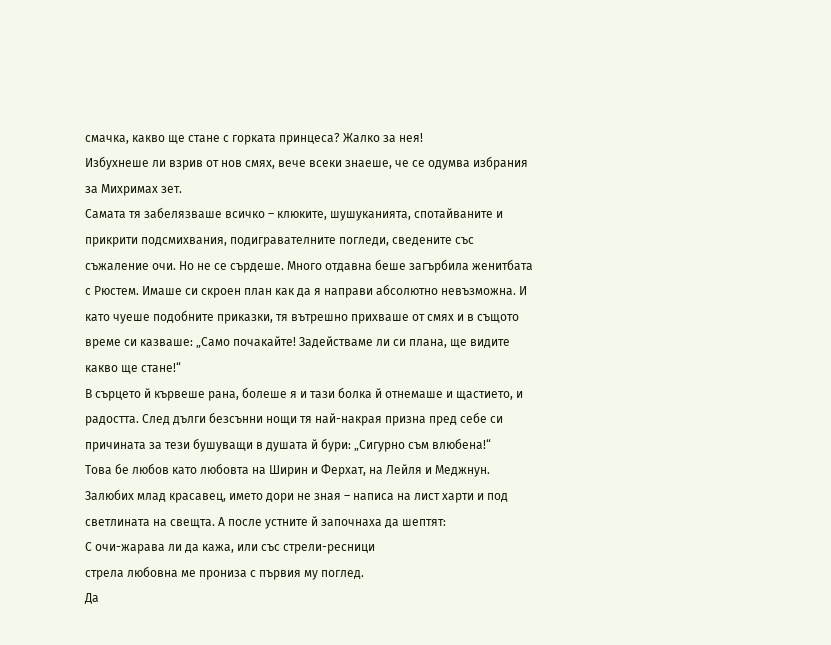смачка, какво ще стане с горката принцеса? Жалко за нея!
Избухнеше ли взрив от нов смях, вече всеки знаеше, че се одумва избрания за Михримах зет.
Самата тя забелязваше всичко – клюките, шушуканията, спотайваните и прикрити подсмихвания, подигравателните погледи, сведените със съжаление очи. Но не се сърдеше. Много отдавна беше загърбила женитбата с Рюстем. Имаше си скроен план как да я направи абсолютно невъзможна. И като чуеше подобните приказки, тя вътрешно прихваше от смях и в същото време си казваше: „Само почакайте! Задействаме ли си плана, ще видите какво ще стане!“
В сърцето й кървеше рана, болеше я и тази болка й отнемаше и щастието, и радостта. След дълги безсънни нощи тя най-накрая призна пред себе си причината за тези бушуващи в душата й бури: „Сигурно съм влюбена!“
Това бе любов като любовта на Ширин и Ферхат, на Лейля и Меджнун.
Залюбих млад красавец, името дори не зная – написа на лист харти и под светлината на свещта. А после устните й започнаха да шептят:
С очи-жарава ли да кажа, или със стрели-ресници
стрела любовна ме прониза с първия му поглед.
Да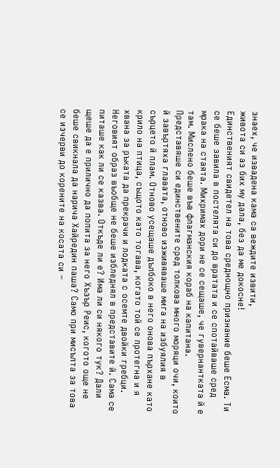знаех, че извадена кама са веждите извити,
живота си аз бих му дала, без да ме докосне!
Единственият свидетел на това среднощно признание беше Есма. Ти се беше завила в постелята си до вратата и се спотайваше сред мрака на стаята. Михримах дори не се сещаше, че гувернантката й е там. Мислено беше във флагманския кораб на капитана. Представяше си единствените сред толкова много моряци очи, които й завъртяха главата, отново изживяваше мига на избуялия в сърцето й плам. Отново усещаше дълбоко в него онова пърхане като крило на птица, същото като тогава, когато той се протегна и я хвана за ръката да прекрачи и лодката с осемте двойки гребци. Неговият образ въобще не беше избледнял в представите й. Сама се питаше как ли се казва. Откъде ли е? Има ли си някого тук? Дали щеше да е прилично да попита за него Хъзър Реис, когото още не беше свикнала да нарича Хайредин паша? Само при мисълта за това се изчерви до корените на косата си –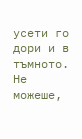усети го дори и в тъмното. Не можеше,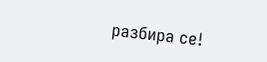разбира се!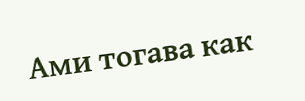Ами тогава как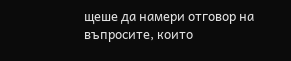щеше да намери отговор на въпросите, които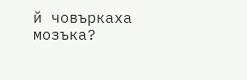й човъркаха мозъка?